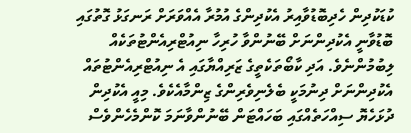ކުޑަކުދިން ހެދިބޮޑުވާއިރު އެކުދިންގެ އުމުރާ އެއްވަރަށް ރަނގަޅު ގޮތުގައި ބޮޑުވާނީ އެކުދިންނަށް ބޭނުންވާ ހުރިހާ ނިއުޓްރިއެންޓުތަކެއް ލިބުމުންނެވެ. އަދި ކާބޯތަކެތީގެ ޒަރިއްޔާގައި އެ ނިއުޓްރިއެންޓުތައް އެކުދިންނަށް ދިނުމަކީ ބެލެނިވެރިންގެ ޒިންމާއެކެވެ. މިއީ އެކުދިން ދުޅަހެޔޮ ސިއްހަތެއްގައި ބަހައްޓަން ބޭނުންވާނަމަ ކޮންމެހެންވެސް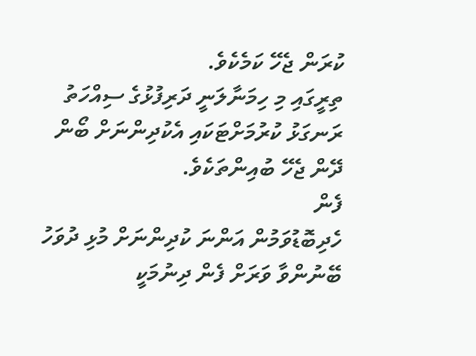ކުރަން ޖެހޭ ކަމެކެވެ.
ތިރީގައި މި ހިމަނާލަނީ ދަރިފުޅުގެ ސިއްހަތު ރަނގަޅު ކުރުމަށްޓަކައި އެކުދިންނަށް ބޯން ދޭން ޖެހޭ ބުއިންތަކެވެ.
ފެން
ހެދިބޮޑުވަމުން އަންނަ ކުދިންނަށް މުޅި ދުވަހު ބޭނުންވާ ވަރަށް ފެން ދިނުމަކީ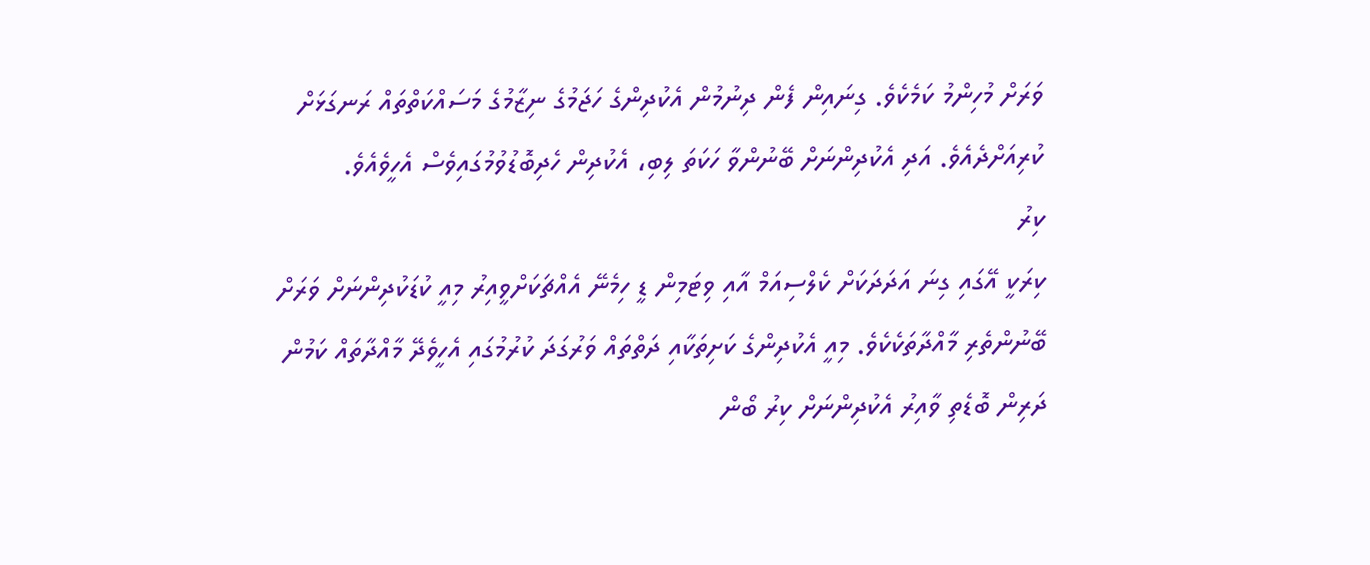ވަރަށް މުހިންމު ކަމެކެވެ. ގިނައިން ފެން ދިނުމުން އެކުދިންގެ ހަޖަމުގެ ނިޒާމުގެ މަސައްކަތްތައް ރަނގަޅަށް ކުރިއަށްދެއެވެ. އަދި އެކުދިންނަށް ބޭނުންވާ ހަކަތަ ލިބި، އެކުދިން ހެދިބޮޑުވުމުގައިވެސް އެހީވެއެވެ.
ކިރު
ކިރަކީ އޭގައި ގިނަ އަދަދަކަށް ކެލްސިއަމް އާއި ވިޓަމިން ޑީ ހިމެނޭ އެއްޗަކަށްވީއިރު މިއީ ކުޑަކުދިންނަށް ވަރަށް ބޭނުންތެރި މާއްދާތަކެކެވެ. މިއީ އެކުދިންގެ ކަށިތަކާއި ދަތްތައް ވަރުގަދަ ކުރުމުގައި އެހީވެދޭ މާއްދާތައް ކަމުން ދަރިން ބޮޑެތި ވާއިރު އެކުދިންނަށް ކިރު ބޯން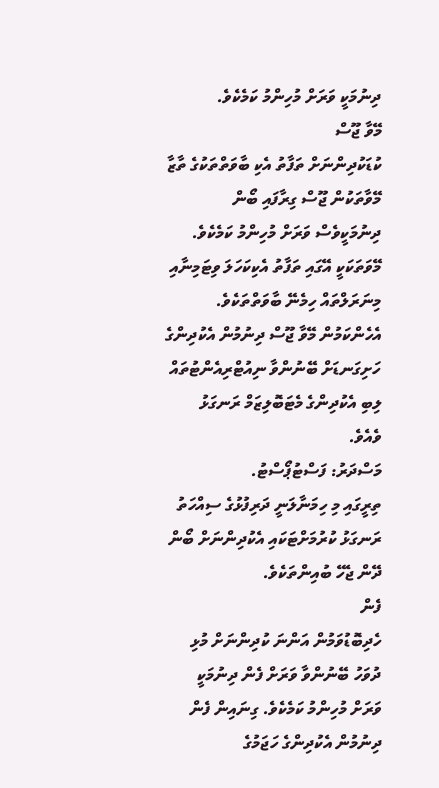ދިނުމަކީ ވަރަށް މުހިންމު ކަމެކެވެ.
މޭވާ ޖޫސް
ކުޑަކުދިންނަށް ތަފާތު އެކި ބާވަތްތަކުގެ ތާޒާ މޭވާތަކުން ޖޫސް ގިރާފައި ބޯން ދިނުމަކީވެސް ވަރަށް މުހިންމު ކަމެކެވެ. މޭވަތަކަކީ އޭގައި ތަފާތު އެކިކަހަލަ ވިޓަމިނާއި މިނަރަލްތައް ހިމެނޭ ބާވަތްތަކެވެ. އެހެންކަމުން މޭވާ ޖޫސް ދިނުމުން އެކުދިންގެ ހަށިގަނޑަށް ބޭނުންވާ ނިއުޓްރިއެންޓުތައް ލިބި އެކުދިންގެ މެޓަބޮލިޒަމް ރަނގަޅު ވެއެވެ.
މަސްދަރު: ފަސްޓުޕޯސްޓު.
ތިރީގައި މި ހިމަނާލަނީ ދަރިފުޅުގެ ސިއްހަތު ރަނގަޅު ކުރުމަށްޓަކައި އެކުދިންނަށް ބޯން ދޭން ޖެހޭ ބުއިންތަކެވެ.
ފެން
ހެދިބޮޑުވަމުން އަންނަ ކުދިންނަށް މުޅި ދުވަހު ބޭނުންވާ ވަރަށް ފެން ދިނުމަކީ ވަރަށް މުހިންމު ކަމެކެވެ. ގިނައިން ފެން ދިނުމުން އެކުދިންގެ ހަޖަމުގެ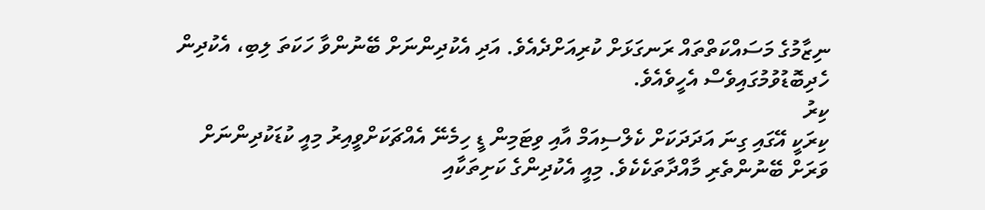ނިޒާމުގެ މަސައްކަތްތައް ރަނގަޅަށް ކުރިއަށްދެއެވެ. އަދި އެކުދިންނަށް ބޭނުންވާ ހަކަތަ ލިބި، އެކުދިން ހެދިބޮޑުވުމުގައިވެސް އެހީވެއެވެ.
ކިރު
ކިރަކީ އޭގައި ގިނަ އަދަދަކަށް ކެލްސިއަމް އާއި ވިޓަމިން ޑީ ހިމެނޭ އެއްޗަކަށްވީއިރު މިއީ ކުޑަކުދިންނަށް ވަރަށް ބޭނުންތެރި މާއްދާތަކެކެވެ. މިއީ އެކުދިންގެ ކަށިތަކާއި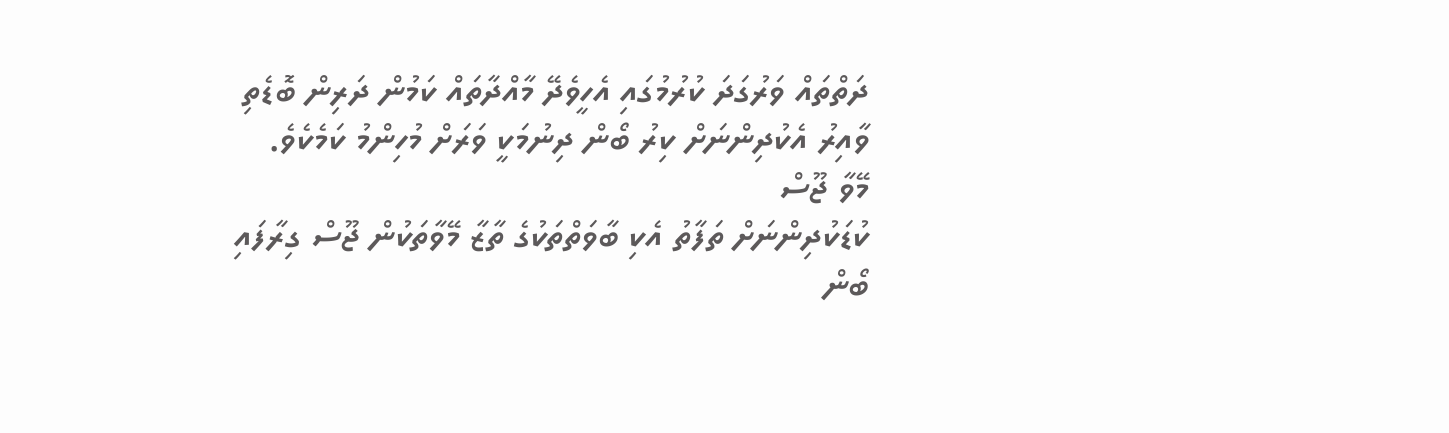ދަތްތައް ވަރުގަދަ ކުރުމުގައި އެހީވެދޭ މާއްދާތައް ކަމުން ދަރިން ބޮޑެތި ވާއިރު އެކުދިންނަށް ކިރު ބޯން ދިނުމަކީ ވަރަށް މުހިންމު ކަމެކެވެ.
މޭވާ ޖޫސް
ކުޑަކުދިންނަށް ތަފާތު އެކި ބާވަތްތަކުގެ ތާޒާ މޭވާތަކުން ޖޫސް ގިރާފައި ބޯން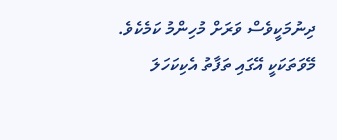ދިނުމަކީވެސް ވަރަށް މުހިންމު ކަމެކެވެ. މޭވަތަކަކީ އޭގައި ތަފާތު އެކިކަހަލަ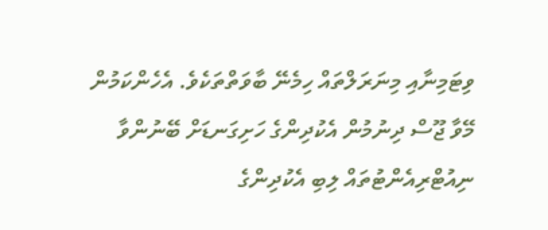ވިޓަމިނާއި މިނަރަލްތައް ހިމެނޭ ބާވަތްތަކެވެ. އެހެންކަމުން މޭވާ ޖޫސް ދިނުމުން އެކުދިންގެ ހަށިގަނޑަށް ބޭނުންވާ ނިއުޓްރިއެންޓުތައް ލިބި އެކުދިންގެ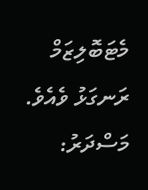މެޓަބޮލިޒަމް ރަނގަޅު ވެއެވެ.
މަސްދަރު: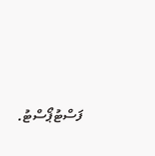ފަސްޓުޕޯސްޓު.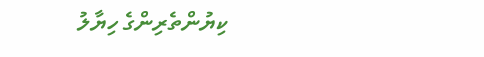ކިޔުންތެރިންގެ ހިޔާލު